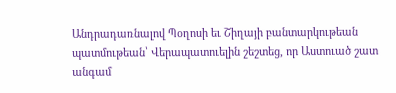Անդրադառնալով Պօղոսի եւ Շիղայի բանտարկութեան պատմութեան՝ Վերապատուելին շեշտեց, որ Աստուած շատ անգամ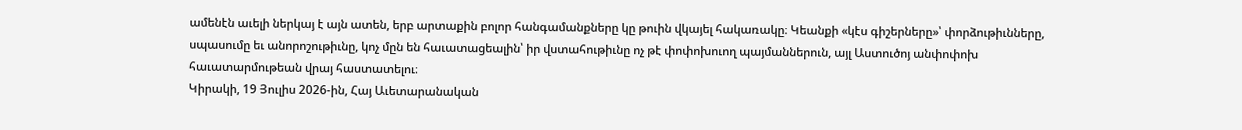ամենէն աւելի ներկայ է այն ատեն, երբ արտաքին բոլոր հանգամանքները կը թուին վկայել հակառակը։ Կեանքի «կէս գիշերները»՝ փորձութիւնները, սպասումը եւ անորոշութիւնը, կոչ մըն են հաւատացեալին՝ իր վստահութիւնը ոչ թէ փոփոխուող պայմաններուն, այլ Աստուծոյ անփոփոխ հաւատարմութեան վրայ հաստատելու։
Կիրակի, 19 Յուլիս 2026-ին, Հայ Աւետարանական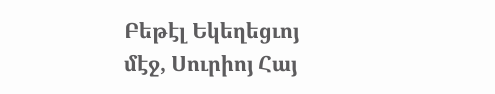Բեթէլ Եկեղեցւոյ մէջ, Սուրիոյ Հայ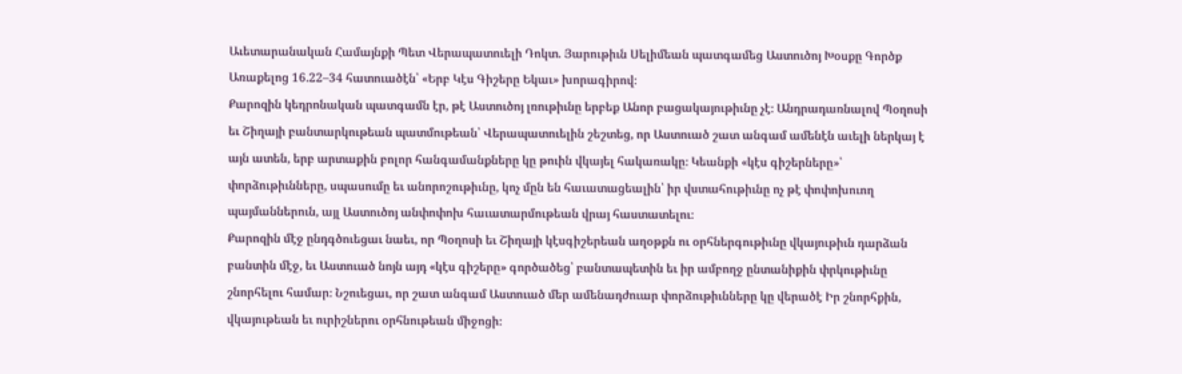Աւետարանական Համայնքի Պետ Վերապատուելի Դոկտ. Յարութիւն Սելիմեան պատգամեց Աստուծոյ Խօսքը Գործք Առաքելոց 16.22–34 հատուածէն՝ «Երբ Կէս Գիշերը Եկաւ» խորագիրով։
Քարոզին կեդրոնական պատգամն էր, թէ Աստուծոյ լռութիւնը երբեք Անոր բացակայութիւնը չէ։ Անդրադառնալով Պօղոսի եւ Շիղայի բանտարկութեան պատմութեան՝ Վերապատուելին շեշտեց, որ Աստուած շատ անգամ ամենէն աւելի ներկայ է այն ատեն, երբ արտաքին բոլոր հանգամանքները կը թուին վկայել հակառակը։ Կեանքի «կէս գիշերները»՝ փորձութիւնները, սպասումը եւ անորոշութիւնը, կոչ մըն են հաւատացեալին՝ իր վստահութիւնը ոչ թէ փոփոխուող պայմաններուն, այլ Աստուծոյ անփոփոխ հաւատարմութեան վրայ հաստատելու։
Քարոզին մէջ ընդգծուեցաւ նաեւ, որ Պօղոսի եւ Շիղայի կէսգիշերեան աղօթքն ու օրհներգութիւնը վկայութիւն դարձան բանտին մէջ, եւ Աստուած նոյն այդ «կէս գիշերը» գործածեց՝ բանտապետին եւ իր ամբողջ ընտանիքին փրկութիւնը շնորհելու համար։ Նշուեցաւ, որ շատ անգամ Աստուած մեր ամենադժուար փորձութիւնները կը վերածէ Իր շնորհքին, վկայութեան եւ ուրիշներու օրհնութեան միջոցի։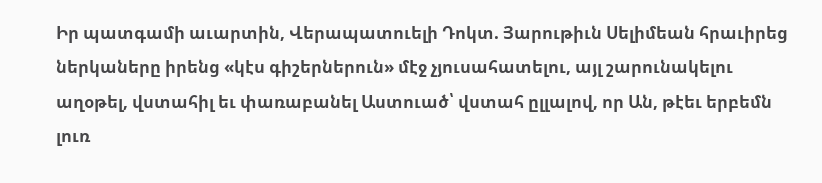Իր պատգամի աւարտին, Վերապատուելի Դոկտ. Յարութիւն Սելիմեան հրաւիրեց ներկաները իրենց «կէս գիշերներուն» մէջ չյուսահատելու, այլ շարունակելու աղօթել, վստահիլ եւ փառաբանել Աստուած՝ վստահ ըլլալով, որ Ան, թէեւ երբեմն լուռ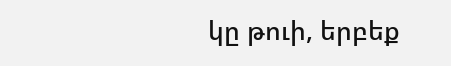կը թուի, երբեք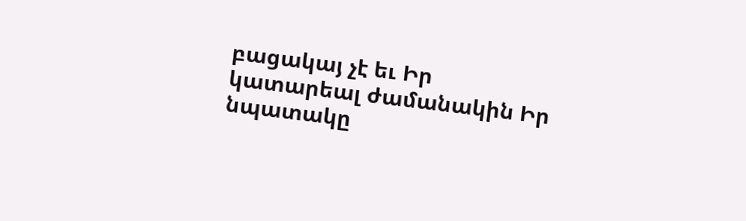բացակայ չէ եւ Իր կատարեալ ժամանակին Իր նպատակը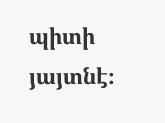պիտի յայտնէ։